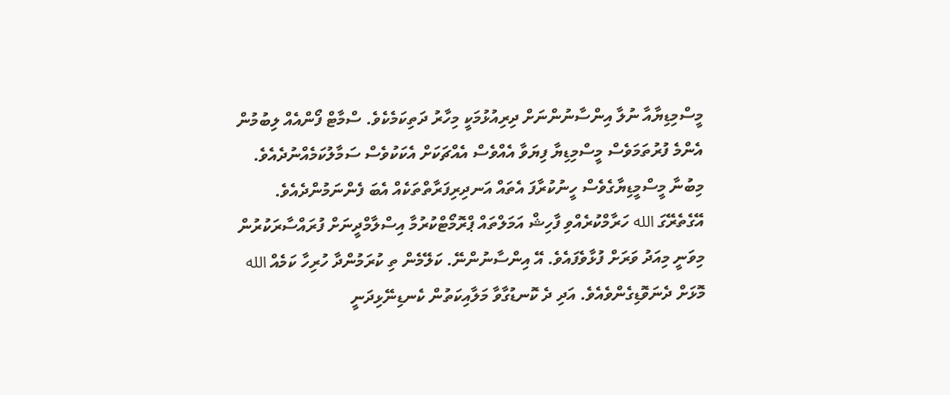މީސްމިޑިޔާއާ ނުލާ އިންސާނުންނަށް ދިރިއުޅުމަކީ މިހާރު ދަތިކަމެކެވެ. ސްމާޓް ފޯންއެއް ލިބުމުން އެންމެ ފުރުތަމަވެސް މީސްމިޑިޔާ ފިޔަވާ އެއްވެސް އެއްޗަކަށް އެކަކުވެސް ސަމާލުކަމެއްނުދެއެވެ. މިބުނާ މީސްމީޑިޔާގެވެސް ހީނުކުރާފަ އެތައް އަނދިރިފަރާތްތަކެއް އެބަ ފެންނަމުންދެއެވެ. އޭގެތެރޭގަ الله ހަރާމްކުރެއްވި ފާހިޝް އަމަލްތައް ޕްރޮމޯޓްކުރުމާ އިސްލާމްދީނަށް ފުރައްސާރަކުރުން މިވަނީ މިއަދު ވަރަށް ފުޅާވެފައެވެ. އޭ އިންސާނުންނޭ. ކަލޭމެން ތި ކުރަމުންދާ ހުރިހާ ކަމެއް الله މޮޅަށް ދެނަވޮޑިގެންވެއެވެ. އަދި ދެ ކޮނޑުގާވާ މަލާއިކަތުން ކެނޑިނޭޅިދަނީ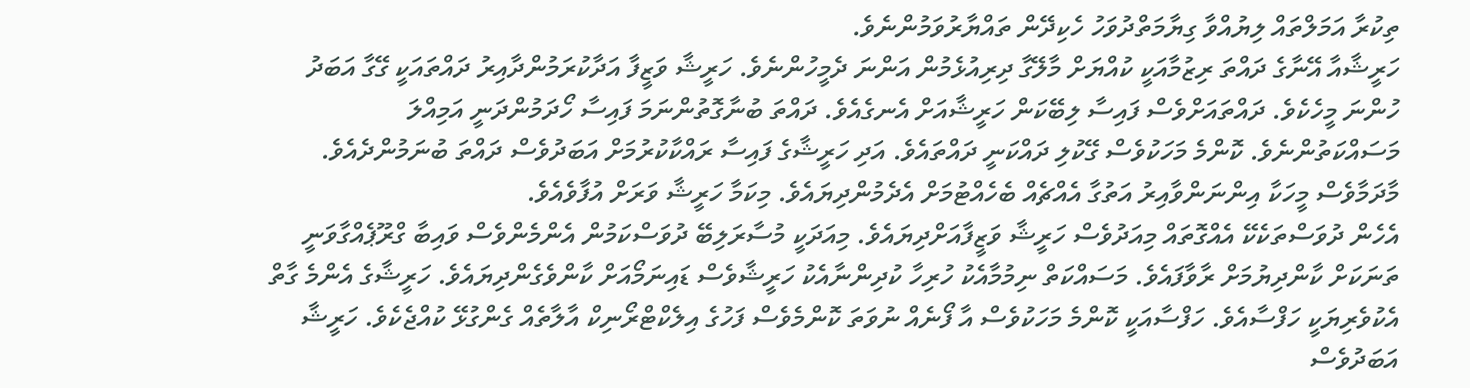ތިކުރާ އަމަލްތައް ލިޔުއްވާ ގިޔާމަތްދުވަހު ހެކިދޭން ތައްޔާރުވަމުންނެވެ.
ހަރީޝާއާ އޭނާގެ ދައްތަ ރިޒުމާއަކީ ކުއްޔަށް މާލޭގާ ދިރިއުޅެމުން އަންނަ ދެމީހުންނެވެ. ހަރީޝާ ވަޒީފާ އަދާކުރަމުންދާއިރު ދައްތައަކީ ގޭގާ އަބަދު ހުންނަ މީހެކެވެ. ދައްތައަށްވެސް ފައިސާ ލިބޭކަން ހަރީޝާއަށް އެނގެއެވެ. ދައްތަ ބުނާގޮތުންނަމަ ފައިސާ ހޯދަމުންދަނީ އަމިއްލަ މަސައްކަތުންނެވެ. ކޮންމެ މަހަކުވެސް ގޭކުލި ދައްކަނީ ދައްތައެވެ. އަދި ހަރީޝާގެ ފައިސާ ރައްކާކުރުމަށް އަބަދުވެސް ދައްތަ ބުނަމުންދެއެވެ. މާދަމާވެސް މީހަކާ އިންނަންވާއިރު އަތުގާ އެއްޗެއް ބެހެއްޓުމަށް އެދެމުންދިޔައެވެ. މިކަމާ ހަރީޝާ ވަރަށް އުފާވެއެވެ.
އެހެން ދުވަސްތަކެކޭ އެއްގޮތައް މިއަދުވެސް ހަރީޝާ ވަޒީފާއަށްދިޔައެވެ. މިއަދަކީ މުސާރަލިބޭ ދުވަސްކަމުން އެންމެންވެސް ވައިބާ ގްރޫޕެއްގާވަނީ ތަނަކަށް ކާންދިޔުމަށް ރާވާފައެވެ. މަސައްކަތް ނިމުމާއެކު ހުރިހާ ކުދިންނާއެކު ހަރީޝާވެސް ޑައިނަމޯއަށް ކާންވެގެންދިޔައެވެ. ހަރީޝާގެ އެންމެ ގާތް އެކުވެރިޔަކީ ހަފްސާއެވެ. ހަފްސާއަކީ ކޮންމެ މަހަކުވެސް އާ ފޯނެއް ނުވަތަ ކޮންމެވެސް ފަހުގެ އިލެކްޓްރޯނިކް އާލާތެއް ގެންގުޅޭ ކުއްޖެކެވެ. ހަރީޝާ އަބަދުވެސް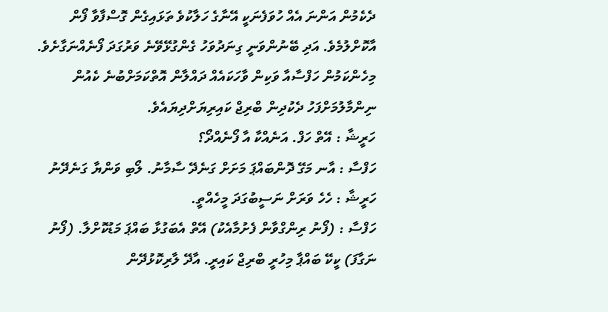ދެކެމުން އަންނަ އެއް ހުވަފެނަކީ އޭނާގެ ހަލާކުވެ ތަޅައިގެން ގޮސްފާވާ ފޯން އާކޮށްލުމެވެ. އަދި ބޭނުންވަނީ ގިނަދުވަހު ގެންގުޅޭވޭނެ ވަރުގަދަ ފޯނެއްނަގާށެވެ. މިހެންކަމުން ހަފްސާއާ ވަކިން ވާހަކައެއް ދައްލާން އޮތްކަމަށްބުނެ ކެއުން ނިންމާލުމަށްފަހު ދެކުދިން ބްރިޖް ކައިރިޔަށްދިޔައެވެ.
ހަރީޝާ : އޭތް ހަފް. އަނެއްކާ އާ ފޯނެއްދޯ؟
ހަފްސާ : އާނ މަގޭ ދޮންބައްޕަ މަށަށް ގަނެދޭ ސާމާނު. ލޯބި ވަންޔާ ގަނެދޭނު
ހަރީޝާ : ހެހެ ވަރަށް ނަސީބުގަދަ މީހެއްތީ.
ހަފްސާ : (ފޯނު ރިންގްވާން ފެށުމާއެކު) އޭތް އެބަގުޅާ ބައްޕަ މަޑުކޮށްލާ. (ފޯނު ނަގާފަ) ކީކޭ ބައްޕާ މިހުރީ ބްރިޖް ކައިރީ. އާދޭ ލާރިކޮޅުދޭން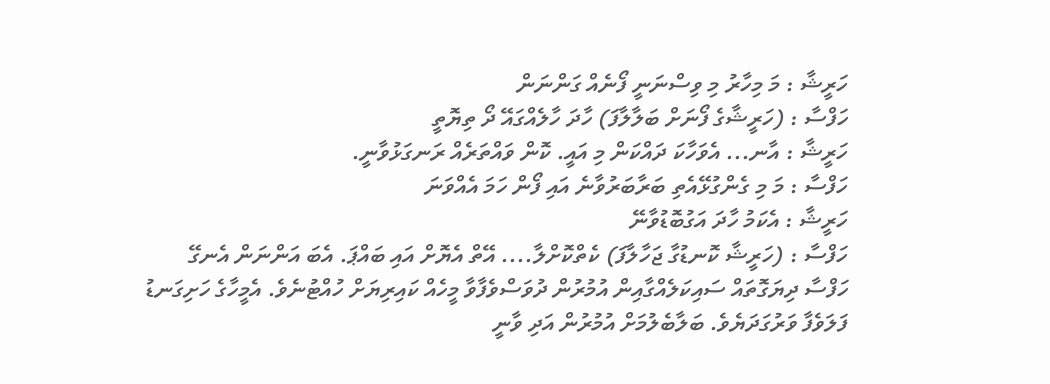ހަރީޝާ : މަ މިހާރު މި ވިސްނަނީ ފޯނެއް ގަންނަން
ހަފްސާ : (ހަރީޝާގެ ފޯނަށް ބަލާލާފަ) ހާދަ ހާލެއްގައޭ ދޯ ތިޔޮތީ
ހަރީޝާ : އާނ... އެވަހާކަ ދައްކަން މި އައީ. ކޮން ވައްތަރެއް ރަނގަޅުވާނީ.
ހަފްސާ : މަ މި ގެންގުޅޭއެތި ބަރާބަރުވާނެ އައި ފޯން ހަމަ އެއްވަނަ
ހަރީޝާ : އެކަމު ހާދަ އަގުބޮޑުވާނޭ
ހަފްސާ : (ހަރީޝާ ކޮނޑުގާ ޖަހާލާފަ) ކެތްކޮށްލާ.... އޭތް އެޔޮށް އައި ބައްޕަ. އެބަ އަންނަން އެނގޭ
ހަފްސާ ދިޔަގޮތައް ސައިކަލެއްގާއިން އުމުރުން ދުވަސްވެފާވާ މީހެއް ކައިރިޔަށް ހުއްޓުނެވެ. އެމީހާގެ ހަށިގަނޑު ފަލަވެފާ ވަރުގަދަޔެވެ. ބަލާބެލުމަށް އުމުރުން އަދި ވާނީ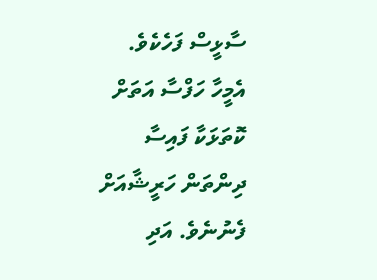ސާޅީސް ފަހެކެވެ. އެމީހާ ހަފްސާ އަތަށް ކޮތަޅަކާ ފައިސާ ދިންތަން ހަރީޝާއަށް ފެނުނެވެ. އަދި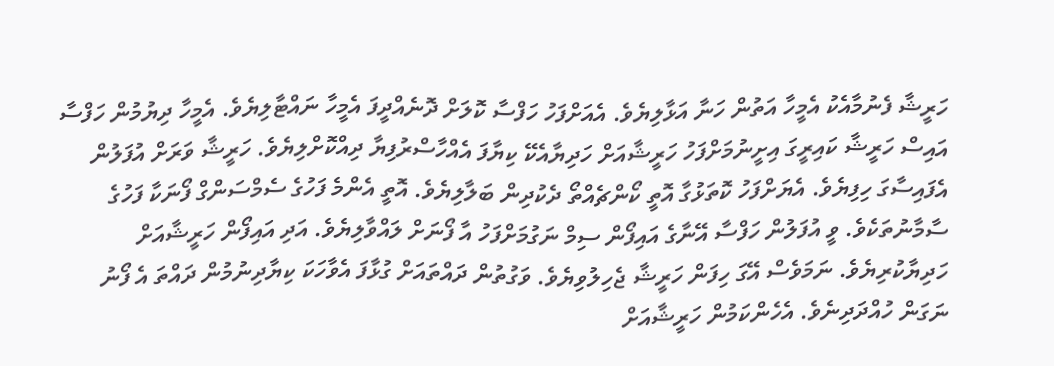ހަރީޝާ ފެނުމާއެކު އެމީހާ އަތުން ހަނާ އަޅާލިޔެވެ. އެއަށްފަހު ހަފްސާ ކޮލަށް ދޮނެއްދީފަ އެމީހާ ނައްޓާލިޔެވެ. އެމީހާ ދިޔުމުން ހަފްސާ އައިސް ހަރީޝާ ކައިރީގަ އިށީނުމަށްފަހު ހަރީޝާއަށް ހަދިޔާއެކޭ ކިޔާފަ އެއްހާސްރުފިޔާ ދިއްކޮށްލިޔެވެ. ހަރީޝާ ވަރަށް އުފަލުން އެފައިސާގަ ހިފިޔެވެ. އެޔަށްފަހު ކޮތަޅުގާ އޮތީ ކޯންޗެއްތޯ ދެކުދިން ބަލާލިޔެވެ. އޮތީ އެންމެ ފަހުގެ ސެމްސަންގް ފޯނަކާ ފަހުގެ ސާމާނުތަކެވެ. ވީ އުފަލުން ހަފްސާ އޭނާގެ އައިފޯން ސިމް ނަގުމަށްފަހު އާ ފޯނަށް ލައްވާލިޔެވެ. އަދި އައިފޯން ހަރީޝާއަށް ހަދިޔާކުރިޔެވެ. ނަމަވެސް އޭގަ ހިފަން ހަރީޝާ ޖެހިލުވިޔެވެ. ވަގުތުން ދައްތައަށް ގުޅާފަ އެވާހަކަ ކިޔާދިނުމުން ދައްތަ އެ ފޯނު ނަގަން ހުއްދަދިނެވެ. އެހެންކަމުން ހަރީޝާއަށް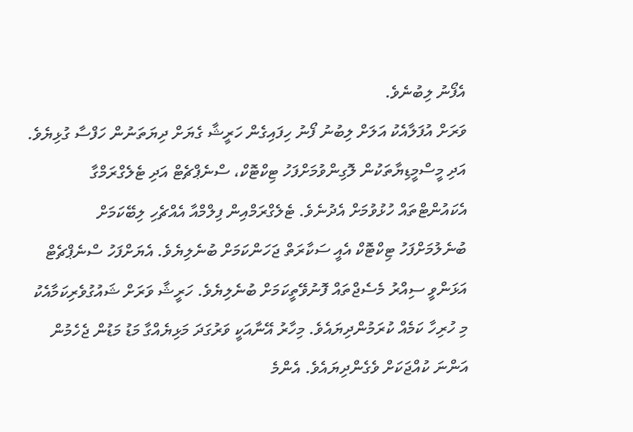އެފޯނު ލިބުނެވެ.
ވަރަށް އުފަލާއެކު އަލަށް ލިބުނު ފޯނު ހިފައިގެން ހަރީޝާ ގެޔަށް ދިޔަތަނުން ހަފްސާ ގުޅިޔެވެ. އަދި މީސްމީޑިޔާތަކުން ލޮގިންވުމަށްފަހު ޓިކްޓޮކް، ސްނެޕްޗެޓް އަދި ޓެލެގްރަމްގާ އެކައުންޓްތައް ހުޅުވުމަށް އެދުނެވެ. ޓެލެގްރަމްއިން ފިލްމްއާ އެއްޗެހި ލިބޭކަމަށް ބުނެލުމަށްފަހު ޓިކްޓޮކް އެއީ ސަކާރަތް ޖަހަންކަމަށް ބުނެލިޔެވެ. އެޔަށްފަހު ސްނެޕްޗެޓް އަޅަންވީ ސިއްރު މެސެޖްތައް ފޮނުވޭތީކަމަށް ބުނެލިޔެވެ. ހަރީޝާ ވަރަށް ޝައުގުވެރިކަމާއެކު މި ހުރިހާ ކަމެއް ކުރަމުންދިޔައެވެ. މިހާރު އޭނާއަކީ ވަރުގަދަ މަޅިޔެއްގާ މަޑު މަޑުން ޖެހެމުން އަންނަ ކުއްޖަކަށް ވެގެންދިޔައެވެ. އެންމެ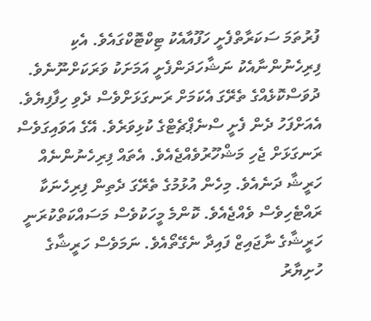ފުރުތަމަ ސަކަރާތްފެށީ ހަފޫއާއެކު ޓިކްޓޮކްގައެވެ. އެކި ފިރިހެނުންނާއެކު ނަޝާހަދަންފެށީ އަމަށަކު ވަރަކަށްނޫނެވެ. ދުވަސްކޮޅެއްގެ ތެރޭގަ އެކަމަށް ރަނގަޅަށްވެސް ދެވި ހިފާފިޔެވެ. އެއަށްފަހު ދެން ފެށީ ސްނެޕްޗެޓްގެ ކުޅިވަރެވެ. އޭގެ އަވައިގަވެސް ރަނގަޅަށް ޖެހި މަޝްހޫރުވެއްޖެއެވެ. އެތައް ފިރިހެނުންނެއް ހަރީޝާ ދަނެއެވެ. މިހެން އުޅުމުގެ ތެރޭގަ ދެތިން ފިރިހެނަކާ ރައްޓެހިވެސް ވެއްޖެއެވެ. ކޮންމެ މީހަކުވެސް މަސައްކަތްކުރަނީ ހަރީޝާގެ ނާޖައިޒް ފައިދާ ނެގޭތޯއެވެ. ނަމަވެސް ހަރީޝާގެ ހުށިޔާރު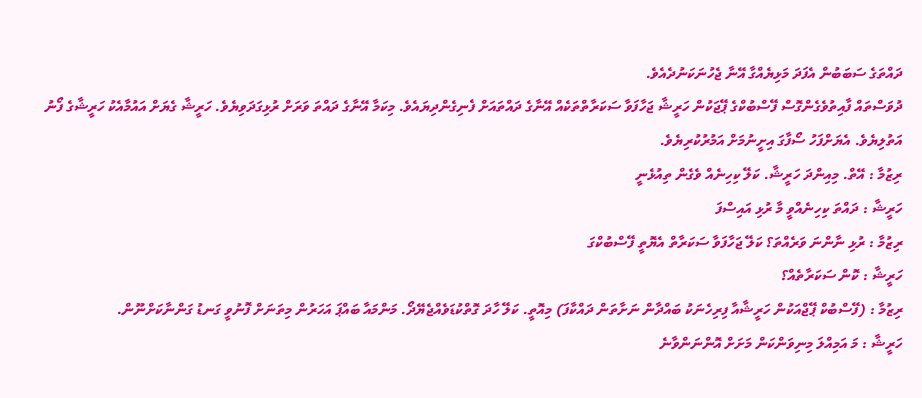ދައްތަގެ ސަބަބުން އެފަދަ މަޅިޔެއްގާ އޭނާ ޖެހުނަކަނުދެއެވެ.
ދުވަސްތައް ފާއިތުވެގެންގޮސް ފޭސްބުކްގެ ޕޭޖަކުން ހަރީޝާ ޖަހާފަވާ ސަކަރާތްތަކެއް އޭނާގެ ދައްތައަށް ފެނިގެންދިޔައެވެ. މިކަމާ އޭނާގެ ދައްތަ ވަރަށް ރުޅިގަދަވިޔެވެ. ހަރީޝާ ގެޔަށް އައުމާއެކު ހަރީޝާގެ ފޯނު އަތުލިޔެވެ. އެޔަށްފަހު ސޯފާގަ އިށީނުމަށް އަމުރުކުރިޔެވެ.
ރިޒުމާ : އޭތް. މިއިންދަ ހަރީޝާ. ކަލޭ ކިހިނެއް ވެގެން ތިއުޅެނީ
ހަރީޝާ : ދައްތަ ކިހިނެއްވީ މާ ރުޅި އައިސްފަ
ރިޒުމާ : ރުޅި ނާންނަ ވަރެއްތަ؟ ކަލޭ ޖަހާފަވާ ސަކަރާތް އެޔޮތީ ފޭސްބުކްގަ
ހަރީޝާ : ކޮން ސަކަރާތެއް؟
ރިޒުމާ : (ފޭސްބުކް ޕޭޖްއަކުން ހަރީޝާއާ ފިރިހެނަކު ބައްދާން ނަށާތަން ދައްކާފަ) މިއޮތީ. ކަލޭ ހާދަ ގޮތްކުޑަވެއްޖެޔޭދޯ. މަންމައާ ބައްޕަ އަހަރުން މިތަނަށް ފޮނުވީ ގަނޑު ގަންނާކަށްނޫން.
ހަރީޝާ : މަ އަމިއްލަ މިނިވަންކަން މަށަށް އޮންނަންވާނެ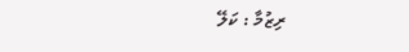ރިޒުމާ : ކަލޭ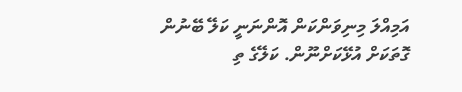އަމިއްލަ މިނިވަންކަން އޮންނަނީ ކަލޭ ބޭނުން ގޮތަކަށް އުޅޭކަށްނޫން. ކަލޭގެ ތި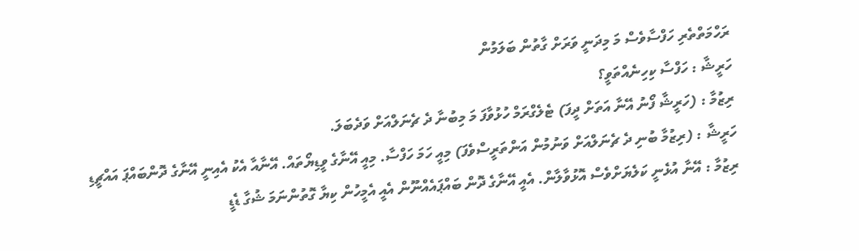ރަހްމަތްތެރި ހަފްސާވެސް މަ މިދަނީ ވަރަށް ގާތުން ބަލަމުން
ހަރީޝާ : ހަފްސާ ކިހިނެއްތަވީ؟
ރިޒުމާ : (ހަރީޝާ ފޯނު އޭނާ އަތަށް ދީފަ) ޓެލެގްރަމް ހުޅުވާފަ މަ މިބުނާ ދެ ޗެނަލްއަށް ވަދެބަލަ.
ހަރީޝާ : (ރިޒުމާ ބުނި ދެ ޗެނަލްއަށް ވަނުމުން އަންތަރީސްވެފަ) މިއީ ހަމަ ހަފްސާ. މިއީ އޭނާގެ ވީޑިޔޯތައް. އޭނާއާ އެކު އެއިނީ އޭނާގެ ދޮންބައްޕަ އައްޗީޑި
ރިޒުމާ : އޭނާ އުޅެނީ ކަލެޔަށްވެސް އޮޅުވާލާން. އެއީ އޭނާގެ ދޮން ބައްޕައެއްނޫން އެއީ އެމީހުން ކިޔާ ގޮތުންނަމަ ޝުގާ ޑެޑީ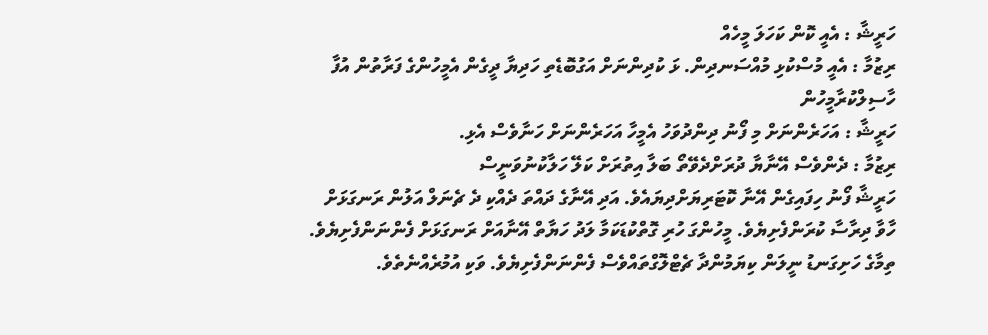ހަރީޝާ : އެއީ ކޮން ކަހަލަ މީހެއް
ރިޒުމާ : އެއީ މުސްކުޅި މުއްސަނދިން. ޅަ ކުދިންނަށް އަގުބޮޑެތި ހަދިޔާ ދީގެން އެމީހުންގެ ފަރާތުން އުފާ ހާސިލްކުރާމީހުން
ހަރީޝާ : އަހަރެންނަށް މި ފޯނު ދިންދުވަހު އެމީހާ އަހަރެންނަށް ހަނާވެސް އެޅި.
ރިޒުމާ : ދެންވެސް އޭނާޔާ ދުރަށްދެވޭތޯ ބަލާ އިތުރަށް ކަލޭ ހަލާކުނުވަނީސް
ހަރީޝާ ފޯނު ހިފައިގެން އޭނާ ކޮޓަރިޔަށްދިޔައެވެ. އަދި އޭނާގެ ދައްތަ ދެއްކި ދެ ޗެނަލް އަލުން ރަނގަޅަށް ހާވާ ދިރާސާ ކުރަންފެށިޔެވެ. މީހުންގަ ހުރި ގޮތްކުޑަކަމާ ލަދު ހަޔާތް އޭނާއަށް ރަނގަޅަށް ފެންނަންފެށިޔެވެ. ތިމާގެ ހަށިގަނޑު ނީލަން ކިޔަމުންދާ ޗެޓްލޮގްތައްވެސް ފެންނަންފެށިޔެވެ. ވަކި އުމުރެއްނެތެވެ.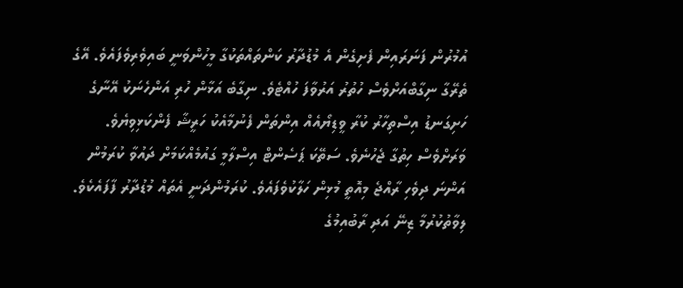އުމުރުން ފަނަރައިން ފެށިގެން އެ މުޑުދާރު ކަންތައްތަކުގާ މީހުންވަނީ ބައިވެރިވެފައެވެ. އޭގެ ތެރޭގާ ނިގާބްއަށްވެސް ހުތުރު އަރުވާފަ ހުއްޓެވެ. ނިގާބެ އަޅާން ހުރި އަންހެނަކު އޭނާގެ ހަށިގަނޑު އިސްތިހާރު ކުރާ ވީޑިޔޯއެއް އިންތަން ފެނުމާއެކު ހަރީޝާ ފެންކަޅިވިޔެވެ. ވަރަށްވެސް ހިތުގާ ޖެހުނެވެ. ސަތޭކަ ޕަސެންޓް އިސްލާމީ ގައުމެއްކަމަށް ދައުވާ ކުރަމުން އަންނަ ދިވެހި ރާއްޖެ މިއޮތީ މުޅިން ހަލާކުވެފައެވެ. ކުރަމުންދަނީ އެތައް މުޑުދާރު ފާފައެކެވެ. ލިވާތުކުރުމާ ޒިނޭ އަދި ރާބުއިމުގެ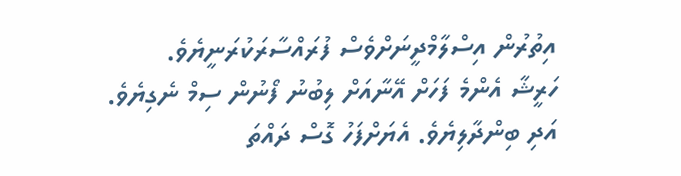އިތުރުން އިސްލާމްދީނަށްވެސް ފުރައްސާރަކުރަނީޔެވެ.
ހަރީޝާ އެންމެ ފަހަށް އޭނާއަށް ލިބުނު ފޯނުން ސިމް ނެގިޔެވެ. އަދި ބިންދާލިޔެވެ. އެޔަށްފަހު ގޮސް ދައްތަ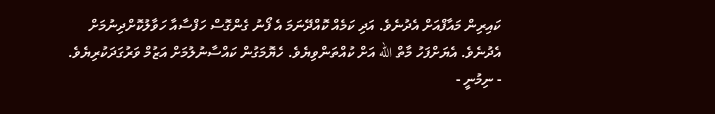ކައިރިން މައާފްއަށް އެދުނެވެ. އަދި ކަމެއް ކޮއްދޭނަމަ އެ ފޯނު ގެންގޮސް ހަފްސާއާ ހަވާލުކޮށްދިނުމަށް އެދުނެވެ. އެޔަށްފަހު މާތް الله އަށް ކުއްތަންވިޔެވެ. ހެޔޮމަގުން ކައްސާނުލުމަށް އަޒުމް ވަރުގަދަކުރިޔެވެ.
- ނިމުނީ -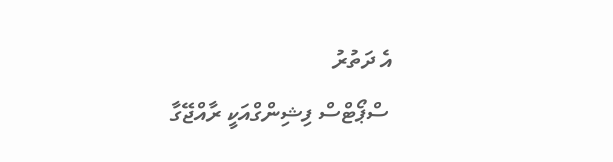އެ ދަތުރު
 ސްޕޯޓްސް ފިޝިންގްއަކީ ރާއްޖޭގާ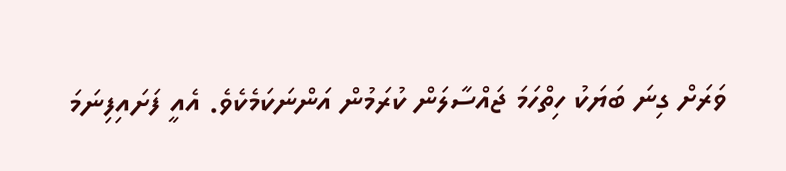ވަރަށް ގިނަ ބަޔަކު ހިތްހަމަ ޖައްސާލަން ކުރަމުން އަންނަކަމެކެވެ. އެއީ ފަށައިފިނަމަ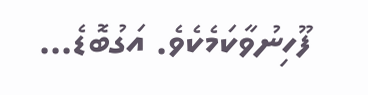ފޫހިނުވާކަމެކެވެ. އަގުބޮޑެ...